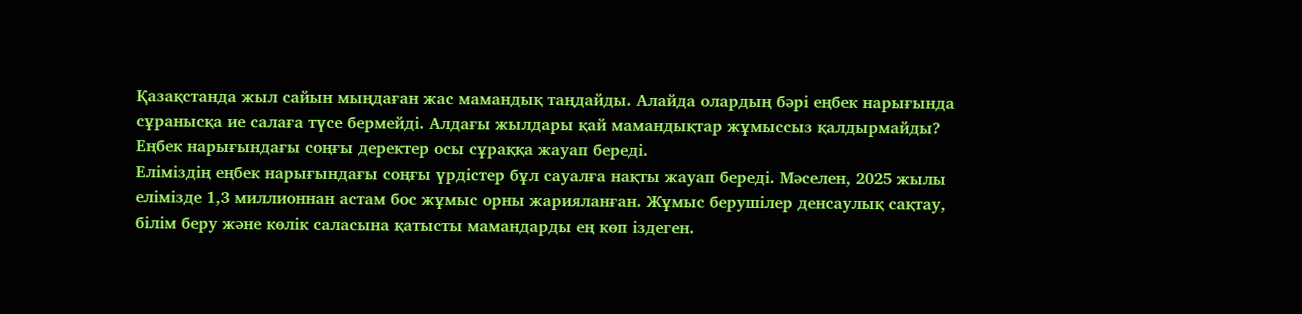Қазақстанда жыл сайын мыңдаған жас мамандық таңдайды. Алайда олардың бәрі еңбек нарығында сұранысқа ие салаға түсе бермейді. Алдағы жылдары қай мамандықтар жұмыссыз қалдырмайды? Еңбек нарығындағы соңғы деректер осы сұраққа жауап береді.
Еліміздің еңбек нарығындағы соңғы үрдістер бұл сауалға нақты жауап береді. Мәселен, 2025 жылы елімізде 1,3 миллионнан астам бос жұмыс орны жарияланған. Жұмыс берушілер денсаулық сақтау, білім беру және көлік саласына қатысты мамандарды ең көп іздеген.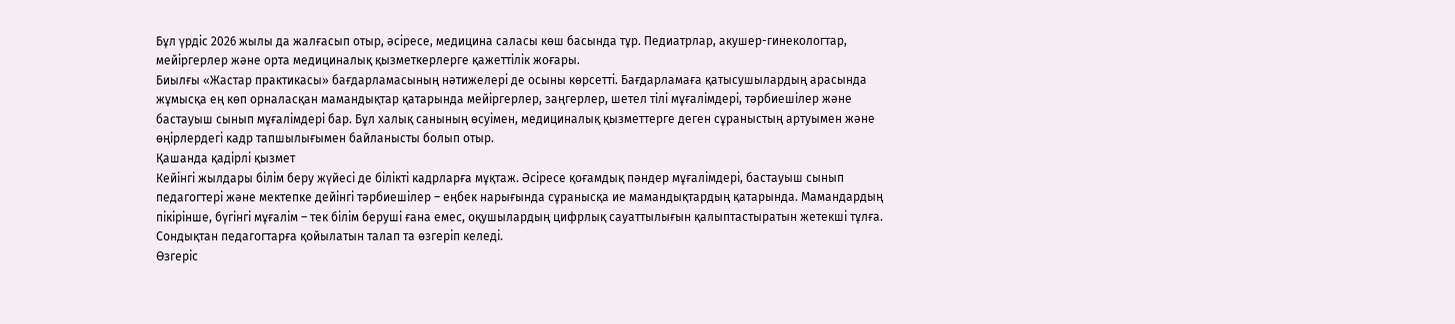Бұл үрдіс 2026 жылы да жалғасып отыр, әсіресе, медицина саласы көш басында тұр. Педиатрлар, акушер-гинекологтар, мейіргерлер және орта медициналық қызметкерлерге қажеттілік жоғары.
Биылғы «Жастар практикасы» бағдарламасының нәтижелері де осыны көрсетті. Бағдарламаға қатысушылардың арасында жұмысқа ең көп орналасқан мамандықтар қатарында мейіргерлер, заңгерлер, шетел тілі мұғалімдері, тәрбиешілер және бастауыш сынып мұғалімдері бар. Бұл халық санының өсуімен, медициналық қызметтерге деген сұраныстың артуымен және өңірлердегі кадр тапшылығымен байланысты болып отыр.
Қашанда қадірлі қызмет
Кейінгі жылдары білім беру жүйесі де білікті кадрларға мұқтаж. Әсіресе қоғамдық пәндер мұғалімдері, бастауыш сынып педагогтері және мектепке дейінгі тәрбиешілер – еңбек нарығында сұранысқа ие мамандықтардың қатарында. Мамандардың пікірінше, бүгінгі мұғалім – тек білім беруші ғана емес, оқушылардың цифрлық сауаттылығын қалыптастыратын жетекші тұлға. Сондықтан педагогтарға қойылатын талап та өзгеріп келеді.
Өзгеріс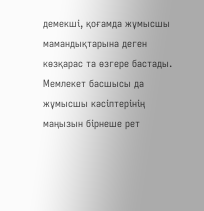демекші, қоғамда жұмысшы мамандықтарына деген көзқарас та өзгере бастады. Мемлекет басшысы да жұмысшы кәсіптерінің маңызын бірнеше рет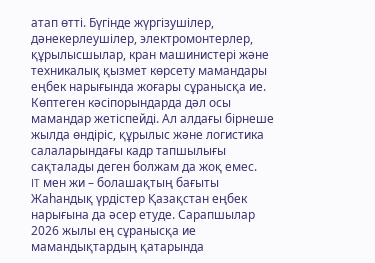атап өтті. Бүгінде жүргізушілер, дәнекерлеушілер, электромонтерлер, құрылысшылар, кран машинистері және техникалық қызмет көрсету мамандары еңбек нарығында жоғары сұранысқа ие. Көптеген кәсіпорындарда дәл осы мамандар жетіспейді. Ал алдағы бірнеше жылда өндіріс, құрылыс және логистика салаларындағы кадр тапшылығы сақталады деген болжам да жоқ емес.
IT мен жи – болашақтың бағыты
Жаһандық үрдістер Қазақстан еңбек нарығына да әсер етуде. Сарапшылар 2026 жылы ең сұранысқа ие мамандықтардың қатарында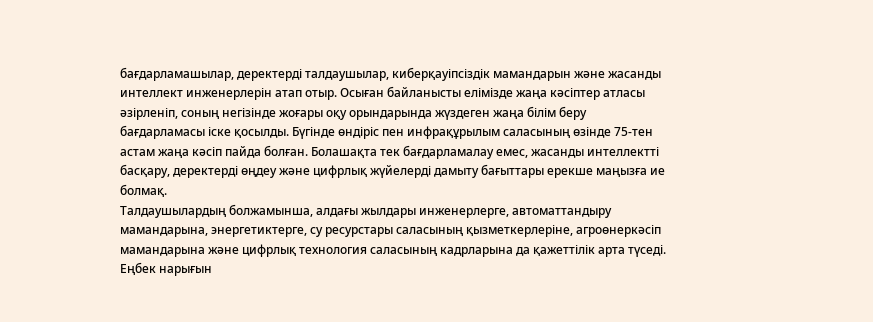бағдарламашылар, деректерді талдаушылар, киберқауіпсіздік мамандарын және жасанды интеллект инженерлерін атап отыр. Осыған байланысты елімізде жаңа кәсіптер атласы әзірленіп, соның негізінде жоғары оқу орындарында жүздеген жаңа білім беру бағдарламасы іске қосылды. Бүгінде өндіріс пен инфрақұрылым саласының өзінде 75-тен астам жаңа кәсіп пайда болған. Болашақта тек бағдарламалау емес, жасанды интеллектті басқару, деректерді өңдеу және цифрлық жүйелерді дамыту бағыттары ерекше маңызға ие болмақ.
Талдаушылардың болжамынша, алдағы жылдары инженерлерге, автоматтандыру мамандарына, энергетиктерге, су ресурстары саласының қызметкерлеріне, агроөнеркәсіп мамандарына және цифрлық технология саласының кадрларына да қажеттілік арта түседі.
Еңбек нарығын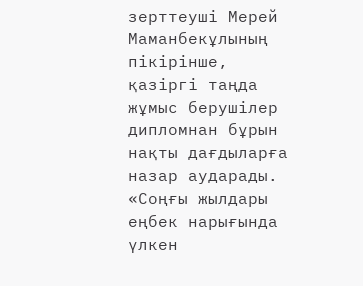зерттеуші Мерей Маманбекұлының пікірінше, қазіргі таңда жұмыс берушілер дипломнан бұрын нақты дағдыларға назар аударады.
«Соңғы жылдары еңбек нарығында үлкен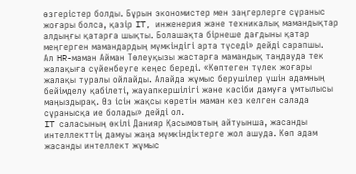өзгерістер болды. Бұрын экономистер мен заңгерлерге сұраныс жоғары болса, қазір IT, инженерия және техникалық мамандықтар алдыңғы қатарға шықты. Болашақта бірнеше дағдыны қатар меңгерген мамандардың мүмкіндігі арта түседі» дейді сарапшы.
Ал HR-маман Айман Төлеуқызы жастарға мамандық таңдауда тек жалақыға сүйенбеуге кеңес береді. «Көптеген түлек жоғары жалақы туралы ойлайды. Алайда жұмыс берушілер үшін адамның бейімделу қабілеті, жауапкершілігі және кәсіби дамуға ұмтылысы маңыздырақ. Өз ісін жақсы көретін маман кез келген салада сұранысқа ие болады» дейді ол.
IT саласының өкілі Данияр Қасымовтың айтуынша, жасанды интеллекттің дамуы жаңа мүмкіндіктерге жол ашуда. Көп адам жасанды интеллект жұмыс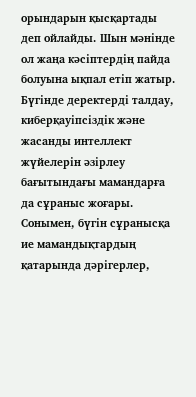орындарын қысқартады деп ойлайды. Шын мәнінде ол жаңа кәсіптердің пайда болуына ықпал етіп жатыр. Бүгінде деректерді талдау, киберқауіпсіздік және жасанды интеллект жүйелерін әзірлеу бағытындағы мамандарға да сұраныс жоғары.
Сонымен, бүгін сұранысқа ие мамандықтардың қатарында дәрігерлер,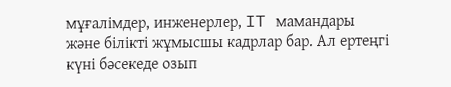мұғалімдер, инженерлер, IT мамандары және білікті жұмысшы кадрлар бар. Ал ертеңгі күні бәсекеде озып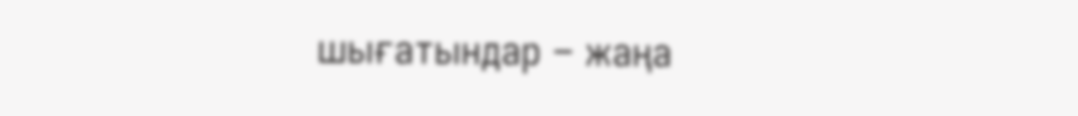шығатындар – жаңа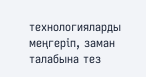технологияларды меңгеріп, заман талабына тез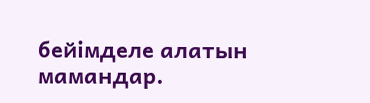бейімделе алатын мамандар.